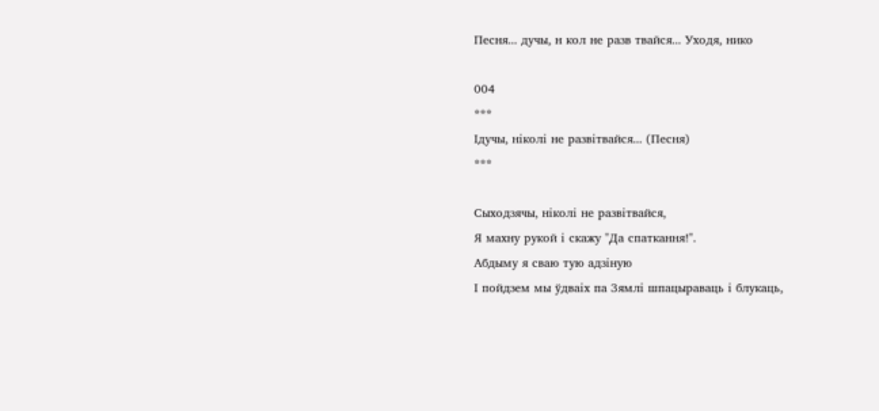Песня... дучы, н кол не разв твайся... Уходя, нико

004
***
Ідучы, ніколі не развітвайся... (Песня)
***

Сыходзячы, ніколі не развітвайся,
Я махну рукой і скажу "Да спаткання!".
Абдыму я сваю тую адзіную
І пойдзем мы ўдваіх па Зямлі шпацыраваць і блукаць,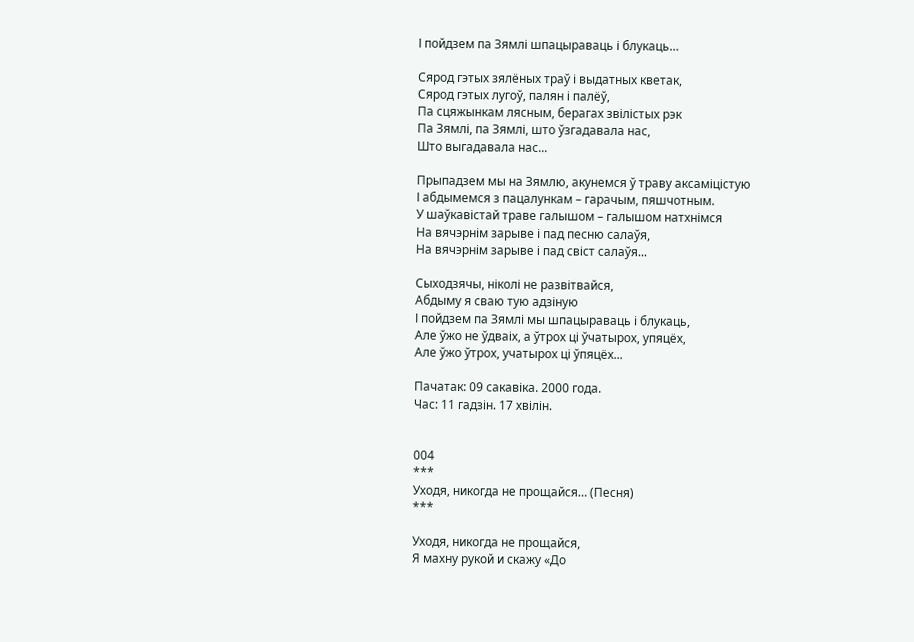І пойдзем па Зямлі шпацыраваць і блукаць…

Сярод гэтых зялёных траў і выдатных кветак,
Сярод гэтых лугоў, палян і палёў,
Па сцяжынкам лясным, берагах звілістых рэк
Па Зямлі, па Зямлі, што ўзгадавала нас,
Што выгадавала нас...

Прыпадзем мы на Зямлю, акунемся ў траву аксаміцістую
І абдымемся з пацалункам – гарачым, пяшчотным.
У шаўкавістай траве галышом – галышом натхнімся
На вячэрнім зарыве і пад песню салаўя,
На вячэрнім зарыве і пад свіст салаўя...

Сыходзячы, ніколі не развітвайся,
Абдыму я сваю тую адзіную
І пойдзем па Зямлі мы шпацыраваць і блукаць,
Але ўжо не ўдваіх, а ўтрох ці ўчатырох, упяцёх,
Але ўжо ўтрох, учатырох ці ўпяцёх...

Пачатак: 09 сакавіка. 2000 года.
Час: 11 гадзін. 17 хвілін.


004
***
Уходя, никогда не прощайся… (Песня)
***

Уходя, никогда не прощайся,
Я махну рукой и скажу «До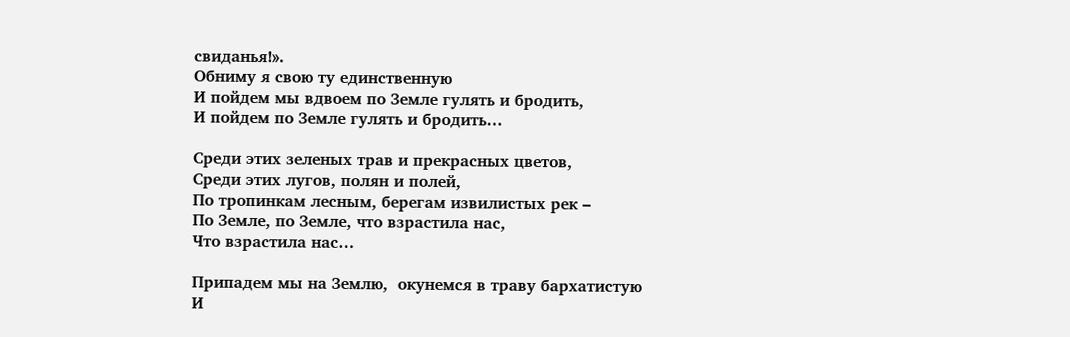свиданья!».
Обниму я свою ту единственную
И пойдем мы вдвоем по Земле гулять и бродить,
И пойдем по Земле гулять и бродить…

Среди этих зеленых трав и прекрасных цветов,
Среди этих лугов, полян и полей,
По тропинкам лесным, берегам извилистых рек –
По Земле, по Земле, что взрастила нас,
Что взрастила нас…

Припадем мы на Землю,  окунемся в траву бархатистую
И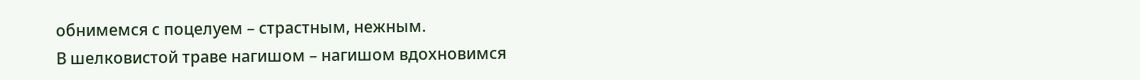обнимемся с поцелуем – страстным, нежным.
В шелковистой траве нагишом – нагишом вдохновимся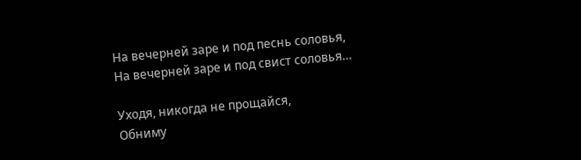На вечерней заре и под песнь соловья,
На вечерней заре и под свист соловья…

Уходя, никогда не прощайся,
Обниму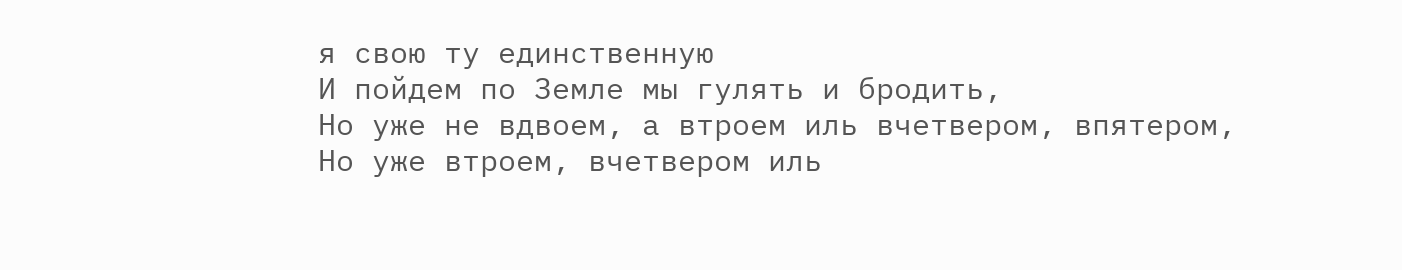я свою ту единственную
И пойдем по Земле мы гулять и бродить,
Но уже не вдвоем, а втроем иль вчетвером, впятером,
Но уже втроем, вчетвером иль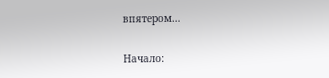впятером…

Начало: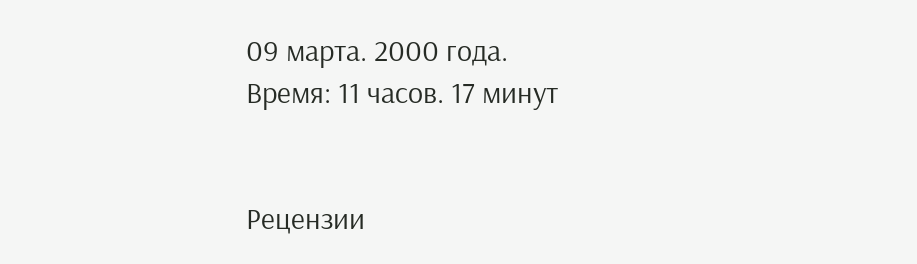09 марта. 2000 года.
Время: 11 часов. 17 минут


Рецензии